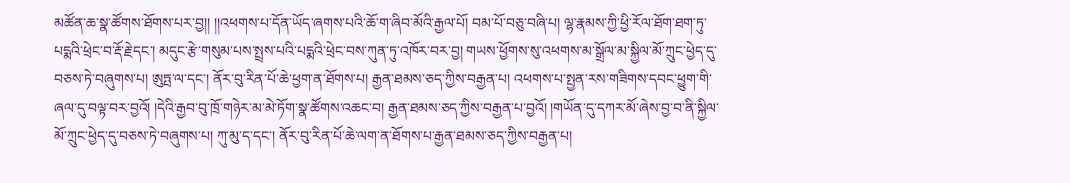མཚོན་ཆ་སྣ་ཚོགས་ཐོགས་པར་བྱ།། །།འཕགས་པ་དོན་ཡོད་ཞགས་པའི་ཆོ་ག་ཞིབ་མོའི་རྒྱལ་པོ། བམ་པོ་བཅུ་བཞི་པ། ལྷ་རྣམས་ཀྱི་ཕྱི་རོལ་ཐོག་ཐག་ཏུ་པདྨའི་ཕྲེང་བ་རྡོ་རྗེ་དང་། མདུང་རྩེ་གསུམ་པས་སྤྲས་པའི་པདྨའི་ཕྲེང་བས་ཀུན་ཏུ་འཁོར་བར་བྱ། གཡས་ཕྱོགས་སུ་འཕགས་མ་སྒྲོལ་མ་སྐྱིལ་མོ་ཀྲུང་ཕྱེད་དུ་བཅས་ཏེ་བཞུགས་པ། ཨུཏྤ་ལ་དང་། ནོར་བུ་རིན་པོ་ཆེ་ཕྱག་ན་ཐོགས་པ། རྒྱན་ཐམས་ཅད་ཀྱིས་བརྒྱན་པ། འཕགས་པ་སྤྱན་རས་གཟིགས་དབང་ཕྱུག་གི་ཞལ་དུ་བལྟ་བར་བྱའོ། །དེའི་རྒྱབ་བུ་ཁྲོ་གཉེར་མ་མེ་ཏོག་སྣ་ཚོགས་འཆང་བ། རྒྱན་ཐམས་ཅད་ཀྱིས་བརྒྱན་པ་བྱའོ། །གཡོན་དུ་དཀར་མོ་ཞེས་བྱ་བ་ནི་སྐྱིལ་མོ་ཀྲུང་ཕྱེད་དུ་བཅས་ཏེ་བཞུགས་པ། ཀུ་མུ་ད་དང་། ནོར་བུ་རིན་པོ་ཆེ་ལག་ན་ཐོགས་པ་རྒྱན་ཐམས་ཅད་ཀྱིས་བརྒྱན་པ།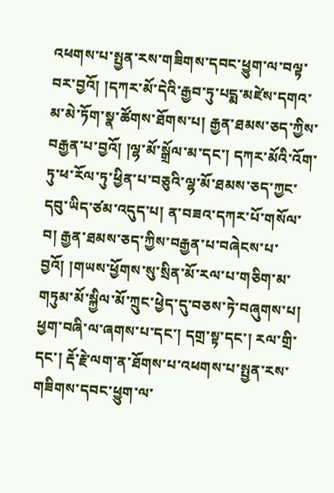འཕགས་པ་སྤྱན་རས་གཟིགས་དབང་ཕྱུག་ལ་བལྟ་བར་བྱའོ། །དཀར་མོ་དེའི་རྒྱབ་ཏུ་པདྨ་མཛེས་དགའ་མ་མེ་ཏོག་སྣ་ཚོགས་ཐོགས་པ། རྒྱན་ཐམས་ཅད་ཀྱིས་བརྒྱན་པ་བྱའོ། །ལྷ་མོ་སྒྲོལ་མ་དང་། དཀར་མོའི་འོག་ཏུ་ཕ་རོལ་ཏུ་ཕྱིན་པ་བཅུའི་ལྷ་མོ་ཐམས་ཅད་ཀྱང་དབུ་ཡིད་ཙམ་འདུད་པ། ན་བཟའ་དཀར་པོ་གསོལ་བ། རྒྱན་ཐམས་ཅད་ཀྱིས་བརྒྱན་པ་བཞེངས་པ་བྱའོ། །གཡས་ཕྱོགས་སུ་སྲིན་མོ་རལ་པ་གཅིག་མ་གཏུམ་མོ་སྐྱིལ་མོ་ཀྲུང་ཕྱེད་དུ་བཅས་ཏེ་བཞུགས་པ། ཕྱག་བཞི་ལ་ཞགས་པ་དང་། དགྲ་སྟ་དང་། རལ་གྲི་དང་། རྡོ་རྗེ་ལག་ན་ཐོགས་པ་འཕགས་པ་སྤྱན་རས་གཟིགས་དབང་ཕྱུག་ལ་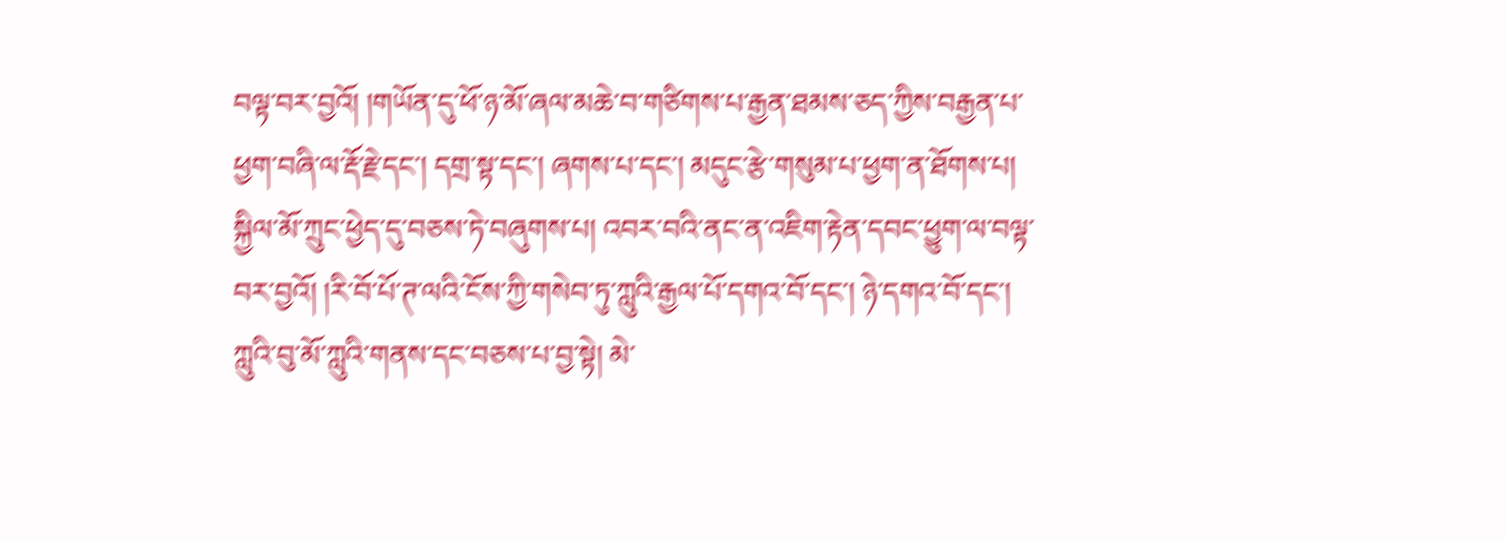བལྟ་བར་བྱའོ། །གཡོན་དུ་ཕོ་ཉ་མོ་ཞལ་མཆེ་བ་གཙིགས་པ་རྒྱན་ཐམས་ཅད་ཀྱིས་བརྒྱན་པ་ཕྱག་བཞི་ལ་རྡོ་རྗེ་དང་། དགྲ་སྟ་དང་། ཞགས་པ་དང་། མདུང་རྩེ་གསུམ་པ་ཕྱག་ན་ཐོགས་པ། སྐྱིལ་མོ་ཀྲུང་ཕྱེད་དུ་བཅས་ཏེ་བཞུགས་པ། འབར་བའི་ནང་ན་འཇིག་རྟེན་དབང་ཕྱུག་ལ་བལྟ་བར་བྱའོ། །རི་བོ་པོ་ཊ་ལའི་ངོས་ཀྱི་གསེབ་ཏུ་ཀླུའི་རྒྱལ་པོ་དགའ་བོ་དང་། ཉེ་དགའ་བོ་དང་། ཀླུའི་བུ་མོ་ཀླུའི་གནས་དང་བཅས་པ་བྱ་སྟེ། མེ་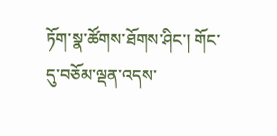ཏོག་སྣ་ཚོགས་ཐོགས་ཤིང་། གོང་དུ་བཅོམ་ལྡན་འདས་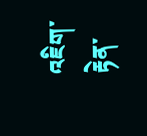འཇིག་རྟེན་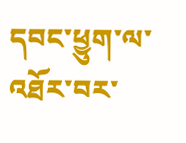དབང་ཕྱུག་ལ་འཐོར་བར་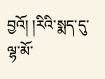བྱའོ། །རིའི་སྨད་དུ་ལྷ་མོ་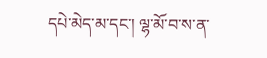དཔེ་མེད་མ་དང་། ལྷ་མོ་བ་ས་ན་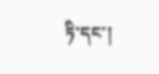ཏི་དང་།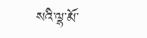སའི་ལྷ་མོ་